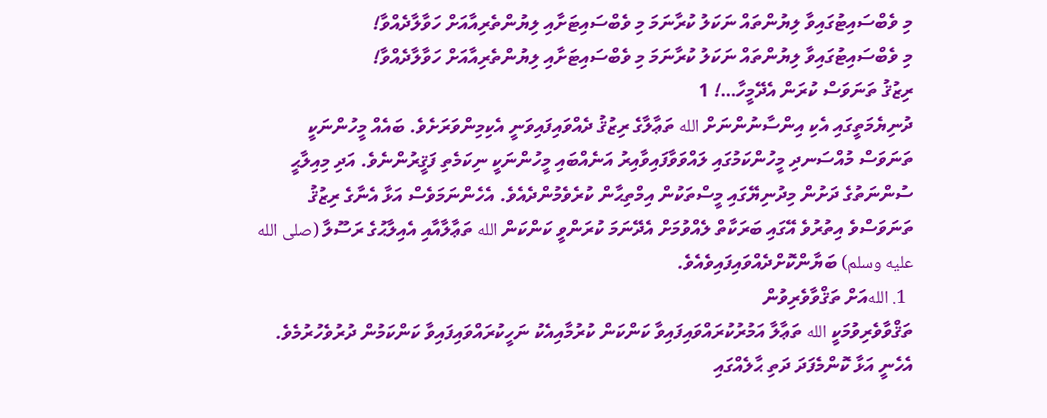މި ވެބްސައިޓުގައިވާ ލިޔުންތައް ނަކަލު ކުރާނަމަ މި ވެބްސައިޓަށާއި ލިޔުންތެރިއާއަށް ހަވާލާދެއްވާ!
މި ވެބްސައިޓުގައިވާ ލިޔުންތައް ނަކަލު ކުރާނަމަ މި ވެބްސައިޓަށާއި ލިޔުންތެރިއާއަށް ހަވާލާދެއްވާ!
ރިޒުޤު ތަނަވަސް ކުރަން އެދޭމީހާ…! 1
ދުނިޔެމަތީގައި އެކި އިންސާނުންނަށް الله ތަޢާލާގެ ރިޒުޤު ދެއްވައިފައިވަނީ އެކިމިންވަރަށެވެ. ބައެއް މީހުންނަކީ ތަނަވަސް މުއްސަނދި މީހުންކަމުގައި ލައްވަވާފައިވާއިރު އަނެއްބައި މީހުންނަކީ ނިކަމެތި ފަޤީރުންނެވެ. އަދި މިއިލާޙީ ސުންނަތުގެ ދަށުން މިދުނިޔޭގައި މީސްތަކުން އިމްތިޙާން ކުރެވެމުންދެއެވެ. އެހެންނަމަވެސް އަޅާ އެނާގެ ރިޒުޤު ތަނަވަސްވެ އިތުރުވެ އޭގައި ބަރަކާތް ލެއްވުމަށް އެދޭނަމަ ކުރަންވީ ކަންކަން الله ތަޢާލާއާއި އެއިލާޙުގެ ރަސޫލާ (صلى الله عليه وسلم) ބަޔާންކޮށްދެއްވައިފައިވެއެވެ.
  1. اللهއަށް ތަޤްވާވެރިވުން
ތަޤްވާވެރިވުމަކީ الله ތަޢާލާ އަމުރުކުރައްވައިފައިވާ ކަންކަން ކުރުމާއިއެކު ނަހީކުރައްވައިފައިވާ ކަންކަމުން ދުރުވެހުރުމެވެ. އެހެނީ އަޅާ ކޮންމެފަދަ ދަތި ޙާލެއްގައި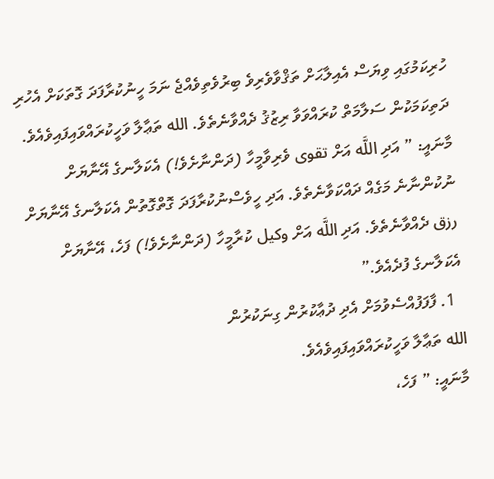ހުރިކަމުގައި ވިޔަސް އެއިލާޙަށް ތަޤްވާވެރިވެ ބިރުވެތިވެއްޖެ ނަމަ ހީނުކުރާފަދަ ގޮތަކަށް އެހުރި ދަތިކަމަކުން ސަލާމަތް ކުރައްވަވާ ރިޒުޤު ދެއްވާނެތެވެ. الله ތަޢާލާ ވަހީކުރައްވައިފައިވެއެވެ.
މާނައީ: ” އަދި اللَّه އަށް تقوى ވެރިވާމީހާ (ދަންނާށެވެ!) އެކަލާނގެ އޭނާޔަށް ނުކުންނާނެ މަގެއް ދައްކަވާނެތެވެ. އަދި ހީވެސްނުކުރާފަދަ ގޮތްގޮތުން އެކަލާނގެ އޭނާޔަށް رزق ދެއްވާނެތެވެ. އަދި اللَّه އަށް وكيل ކުރާމީހާ (ދަންނާށެވެ!) ފަހެ، އޭނާޔަށް އެކަލާނގެ ފުދެއެވެ.”
  1. ފާފަފުއްސެވުމަށް އެދި ދުޢާކުރުން ގިނަކުރުން
الله ތަޢާލާ ވަހީކުރައްވައިފައިވެއެވެ.
މާނައީ: ” ފަހެ،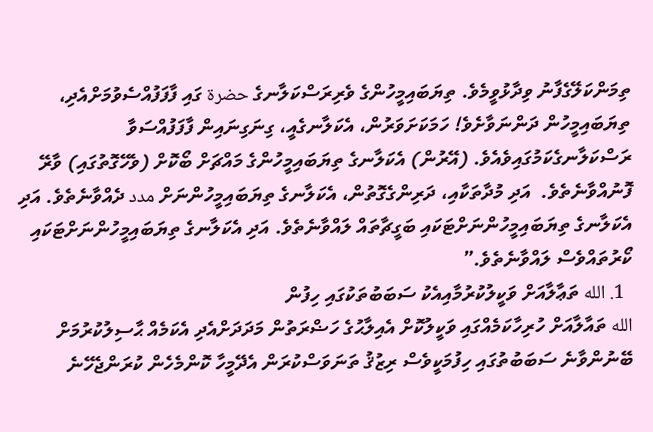ތިމަންކަލޭގެފާނު ވިދާޅުވީމެވެ. ތިޔަބައިމީހުންގެ ވެރިރަސްކަލާނގެ حضرة ގައި ފާފަފުއްސެވުމަށްއެދި، ތިޔަބައިމީހުން ދަންނަވާށެވެ! ހަމަކަށަވަރުން، އެކަލާނގެއީ، ގިނަގިނައިން ފާފަފުއްސަވާ ރަސްކަލާނގެކަމުގައިވެއެވެ. (އޭރުން) އެކަލާނގެ ތިޔަބައިމީހުންގެ މައްޗަށް ބޯކޮށް (ވެހޭގޮތުގައި) ވާރޭ ފޮނުއްވާނެތެވެ.  އަދި މުދާތަކާއި، ދަރިންގެގޮތުން، އެކަލާނގެ ތިޔަބައިމީހުންނަށް مدد ދެއްވާނެތެވެ. އަދި އެކަލާނގެ ތިޔަބައިމީހުންނަށްޓަކައި ބަގީޗާތައް ލައްވާނެތެވެ. އަދި އެކަލާނގެ ތިޔަބައިމީހުންނަށްޓަކައި ކޯރުތައްވެސް ލައްވާނެތެވެ.”
  1. الله ތަޢާލާއަށް ވަކީލުކުރުމާއިއެކު ސަބަބުތަކުގައި ހިފުން
الله ތައާލާއަށް ހުރިހާކަމެއްގައި ވަކީލުކޮށް އެއިލާޙުގެ ހަޟްރަތުން މަދަދަށްއެދި އެކަމެއް ޙާސިލުކުރުމަށް ބޭނުންވާނެ ސަބަބުތުގައި ހިފުމަކީވެސް ރިޒުޤު ތަނަވަސްކުރަން އެދޭމީހާ ކޮންމެހެން ކުރަންޖެހޭނެ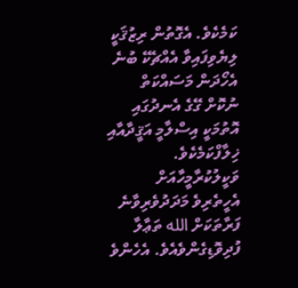ކަމެކެވެ. އެގޮތުން ރިޒުޤަކީ ލިޔެވިފައިވާ އެއްޗެކޭ ބުނެ އެހޯދަން މަސައްކަތް ނުކޮށް ގޭގެ އެނދުގައި އޮތުމަކީ އިސްލާމީ އަޤީދާއާއި ޚިލާފްކަމެކެވެ. ވަކީލުކުރާމީހާއަށް އެހީތެރިވެ މަދަދުވެރިވާނެ ފަރާތަކަށް الله ތަޢާލާ ފުދިވޮޑިގެންވެއެވެ. އެހެންވެ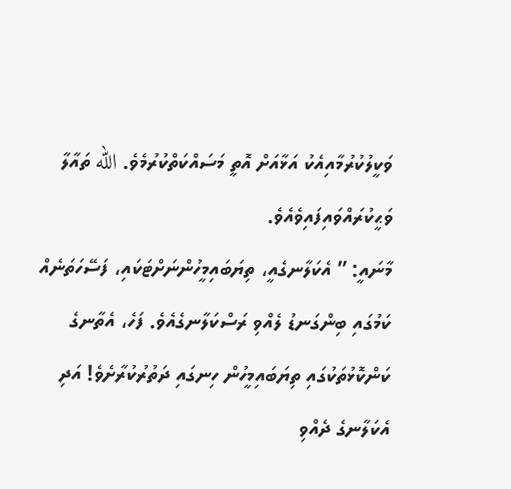ވަކީލުކުރުމާއިއެކު އަޅާއަށް އޮތީ މަސައްކަތްކުރުމެވެ. الله ތައާލާ ވަޙީކުރައްވައިފައިވެއެވެ.
މާނައީ: ” އެކަލާނގެއީ، ތިޔަބައިމީހުންނަށްޓަކައި، ފަސޭހަތަނެއް ކަމުގައި ބިންގަނޑު ލެއްވި ރަސްކަލާނގެއެވެ. ފަހެ، އެތާނގެ ކަންކޮޅުތަކުގައި ތިޔަބައިމީހުން ހިނގައި ދަތުރުކުރާށެވެ! އަދި އެކަލާނގެ ދެއްވި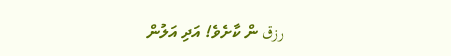رزق ން ކާށެވެ! އަދި އަލުން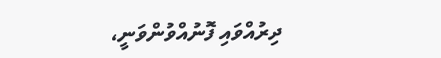ދިރުއްވައި ފޮނުއްވުންވަނީ،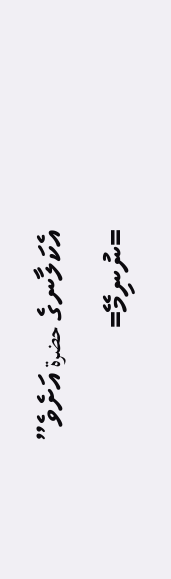އެކަލާނގެ حضرة އަށެވެ”
=ނުނިމޭ=